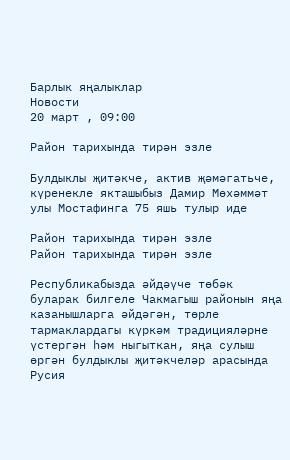Барлык яңалыклар
Новости
20 март , 09:00

Район тарихында тирән эзле

Булдыклы җитәкче, актив җәмәгатьче, күренекле якташыбыз Дамир Мөхәммәт улы Мостафинга 75 яшь тулыр иде

Район тарихында тирән эзле
Район тарихында тирән эзле

Республикабызда әйдәүче төбәк буларак билгеле Чакмагыш районын яңа казанышларга әйдәгән, төрле тармаклардагы күркәм традицияләрне үстергән һәм ныгыткан, яңа сулыш өргән булдыклы җитәкчеләр арасында Русия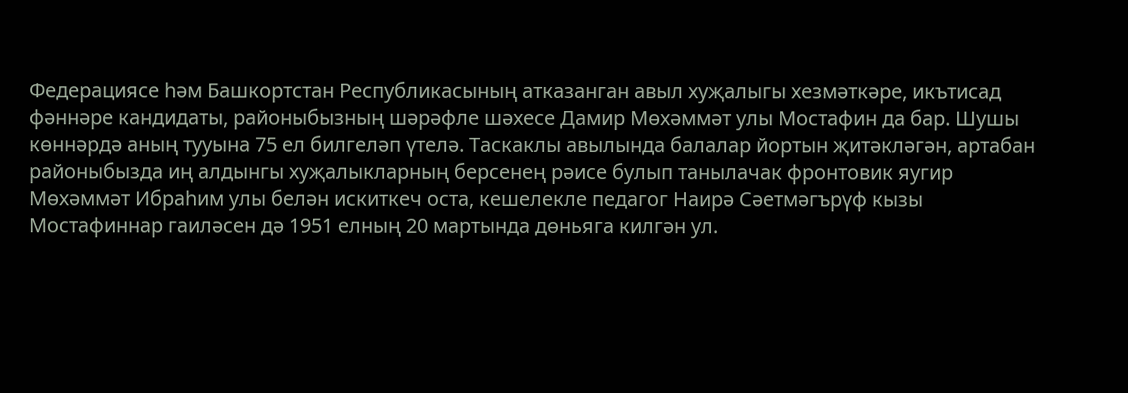Федерациясе һәм Башкортстан Республикасының атказанган авыл хуҗалыгы хезмәткәре, икътисад фәннәре кандидаты, районыбызның шәрәфле шәхесе Дамир Мөхәммәт улы Мостафин да бар. Шушы көннәрдә аның тууына 75 ел билгеләп үтелә. Таскаклы авылында балалар йортын җитәкләгән, артабан районыбызда иң алдынгы хуҗалыкларның берсенең рәисе булып танылачак фронтовик яугир Мөхәммәт Ибраһим улы белән искиткеч оста, кешелекле педагог Наирә Сәетмәгърүф кызы Мостафиннар гаиләсен дә 1951 елның 20 мартында дөньяга килгән ул.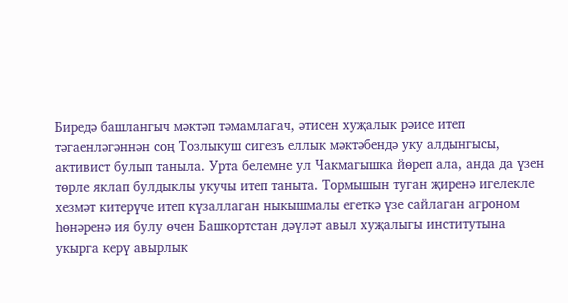Биредә башлангыч мәктәп тәмамлагач, әтисен хуҗалык рәисе итеп тәгаенләгәннән соң Тозлыкуш сигезъ еллык мәктәбендә уку алдынгысы, активист булып таныла. Урта белемне ул Чакмагышка йөреп ала, анда да үзен төрле яклап булдыклы укучы итеп таныта. Тормышын туган җиренә игелекле хезмәт китерүче итеп күзаллаган ныкышмалы егеткә үзе сайлаган агроном һөнәренә ия булу өчен Башкортстан дәүләт авыл хуҗалыгы институтына укырга керү авырлык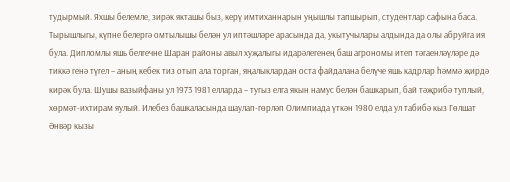тудырмый. Яхшы белемле, зирәк якташы быз, керү имтиханнарын уңышлы тапшырып, студентлар сафына баса. Тырышлыгы, күпне белергә омтылышы белән ул иптәшләре арасында да, укытучылары алдында да олы абруйга ия була. Дипломлы яшь белгечне Шаран районы авыл хуҗалыгы идарәлегенең баш агрономы итеп тәгаенләүләре дә тиккә генә түгел – аның кебек тиз отып ала торган, яңалыклардан оста файдалана белүче яшь кадрлар һәммә җирдә кирәк була. Шушы вазыйфаны ул 1973 1981 елларда – тугыз елга якын намус белән башкарып, бай тәҗрибә туплый, хөрмәт-ихтирам яулый. Илебез башкаласында шаулап-гөрләп Олимпиада үткән 1980 елда ул табибә кыз Гөлшат Әнвәр кызы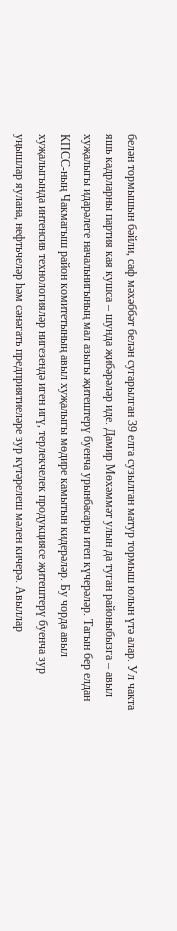белән тормышын бәйли, саф мәхәббәт белән сугарылган 39 елга сузылган матур тормыш юлын үтә алар. Ул чакта яшь кадрларны партия кая кушса – шунда җибәрәләр иде. Дамир Мөхәммәт улын да туган районыбызга – авыл хуҗалыгы идарәлеге начальнигының мал азыгы җитештерү буенча урынбасары итеп күчерәләр. Тагын бер елдан КПСС-ның Чакмагыш район комитетының авыл хуҗалыгы мөдире камытын кидерәләр. Бу чорда авыл хуҗалыгында интенсив технологияләр нигезендә иген игү, терлекчелек продукциясе җитештерү буенча зур уңышлар яулана, нефтьчеләр һәм сәнәгать предприятиеләре зур күтәрелеш мәлен кичерә. Авыллар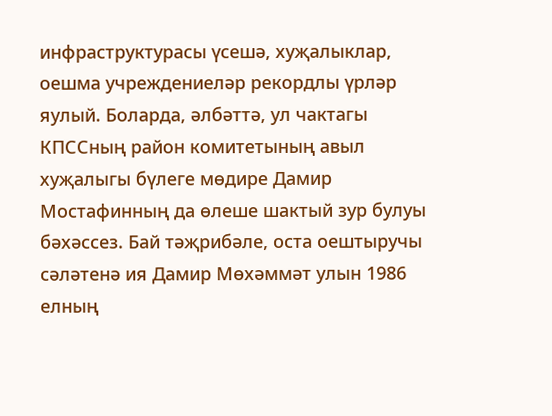инфраструктурасы үсешә, хуҗалыклар, оешма учреждениеләр рекордлы үрләр яулый. Боларда, әлбәттә, ул чактагы КПССның район комитетының авыл хуҗалыгы бүлеге мөдире Дамир Мостафинның да өлеше шактый зур булуы бәхәссез. Бай тәҗрибәле, оста оештыручы сәләтенә ия Дамир Мөхәммәт улын 1986 елның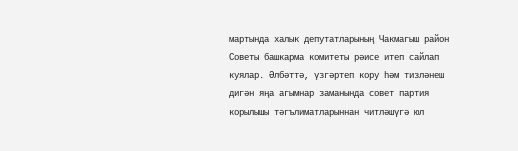мартында халык депутатларының Чакмагыш район Советы башкарма комитеты рәисе итеп сайлап куялар. Әлбәттә, үзгәртеп кору һәм тизләнеш дигән яңа агымнар заманында совет партия корылышы тәгълиматларыннан читләшүгә юл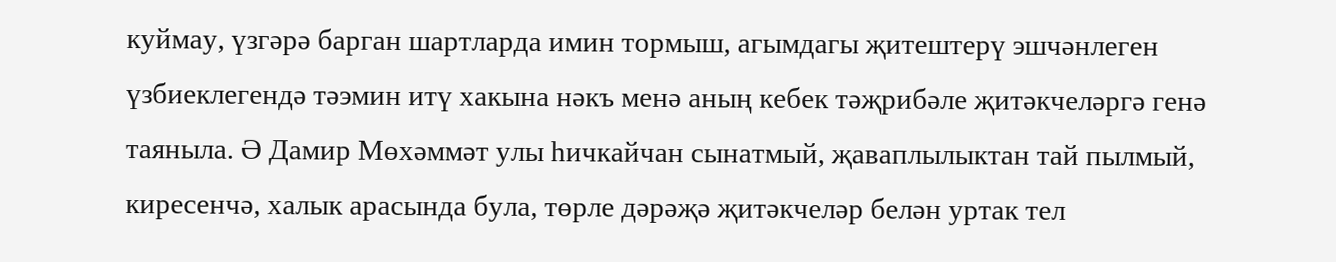куймау, үзгәрә барган шартларда имин тормыш, агымдагы җитештерү эшчәнлеген үзбиеклегендә тәэмин итү хакына нәкъ менә аның кебек тәҗрибәле җитәкчеләргә генә таяныла. Ә Дамир Мөхәммәт улы һичкайчан сынатмый, җаваплылыктан тай пылмый, киресенчә, халык арасында була, төрле дәрәҗә җитәкчеләр белән уртак тел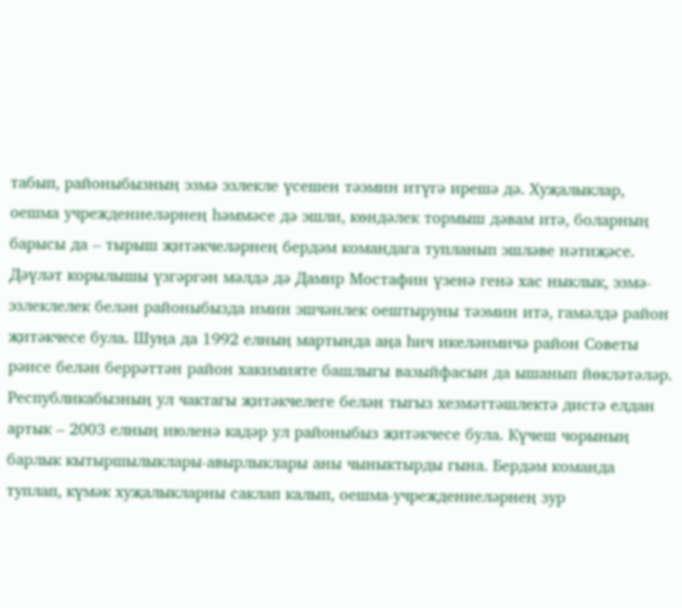табып, районыбызның эзмә эзлекле үсешен тәэмин итүгә ирешә дә. Хуҗалыклар, оешма учреждениеләрнең һәммәсе дә эшли, көндәлек тормыш дәвам итә, боларның барысы да – тырыш җитәкчеләрнең бердәм командага тупланып эшләве нәтиҗәсе. Дәүләт корылышы үзгәргән мәлдә дә Дамир Мостафин үзенә генә хас ныклык, эзмә-эзлеклелек белән районыбызда имин эшчәнлек оештыруны тәэмин итә, гамәлдә район җитәкчесе була. Шуңа да 1992 елның мартында аңа һич икеләнмичә район Советы рәисе белән беррәттән район хакимияте башлыгы вазыйфасын да ышанып йөкләтәләр. Республикабызның ул чактагы җитәкчелеге белән тыгыз хезмәттәшлектә дистә елдан артык – 2003 елның июленә кадәр ул районыбыз җитәкчесе була. Күчеш чорының барлык кытыршылыклары-авырлыклары аны чыныктырды гына. Бердәм команда туплап, күмәк хуҗалыкларны саклап калып, оешма-учреждениеләрнең зур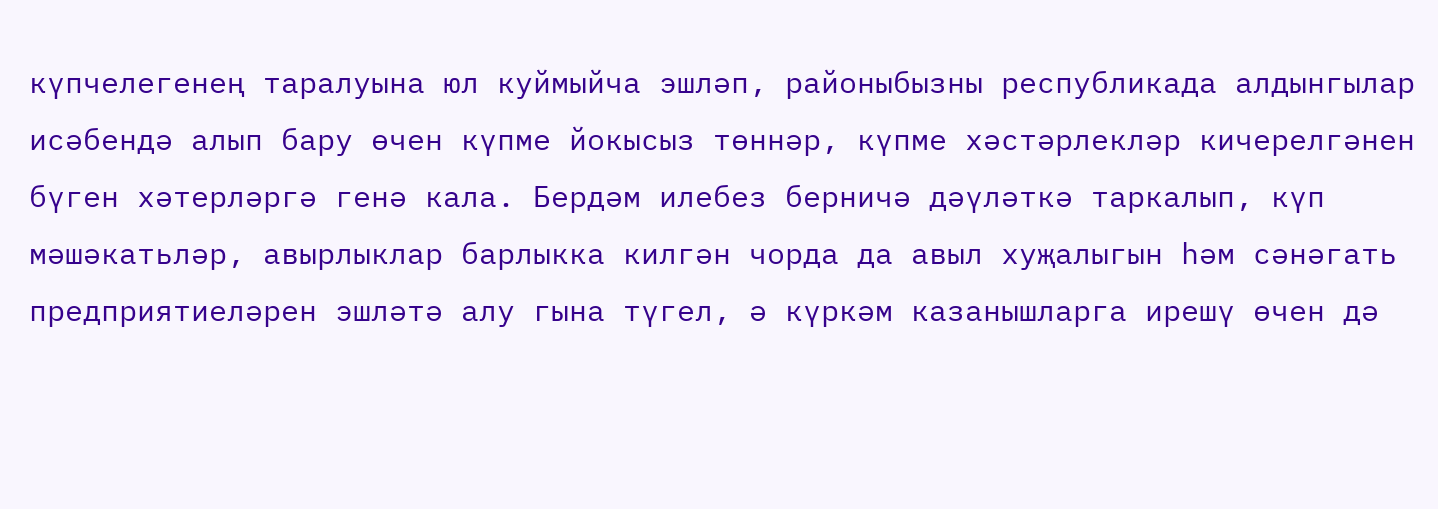күпчелегенең таралуына юл куймыйча эшләп, районыбызны республикада алдынгылар исәбендә алып бару өчен күпме йокысыз төннәр, күпме хәстәрлекләр кичерелгәнен бүген хәтерләргә генә кала. Бердәм илебез берничә дәүләткә таркалып, күп мәшәкатьләр, авырлыклар барлыкка килгән чорда да авыл хуҗалыгын һәм сәнәгать предприятиеләрен эшләтә алу гына түгел, ә күркәм казанышларга ирешү өчен дә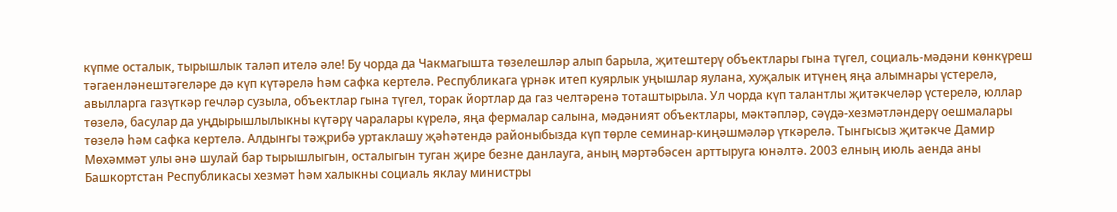күпме осталык, тырышлык таләп ителә әле! Бу чорда да Чакмагышта төзелешләр алып барыла, җитештерү объектлары гына түгел, социаль-мәдәни көнкүреш тәгаенләнештәгеләре дә күп күтәрелә һәм сафка кертелә. Республикага үрнәк итеп куярлык уңышлар яулана, хуҗалык итүнең яңа алымнары үстерелә, авылларга газүткәр гечләр сузыла, объектлар гына түгел, торак йортлар да газ челтәренә тоташтырыла. Ул чорда күп талантлы җитәкчеләр үстерелә, юллар төзелә, басулар да уңдырышлылыкны күтәрү чаралары күрелә, яңа фермалар салына, мәдәният объектлары, мәктәпләр, сәүдә-хезмәтләндерү оешмалары төзелә һәм сафка кертелә. Алдынгы тәҗрибә уртаклашу җәһәтендә районыбызда күп төрле семинар-киңәшмәләр үткәрелә. Тынгысыз җитәкче Дамир Мөхәммәт улы әнә шулай бар тырышлыгын, осталыгын туган җире безне данлауга, аның мәртәбәсен арттыруга юнәлтә. 2003 елның июль аенда аны Башкортстан Республикасы хезмәт һәм халыкны социаль яклау министры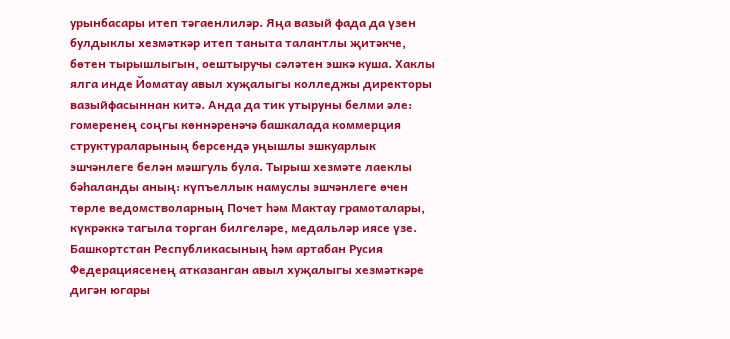урынбасары итеп тәгаенлиләр. Яңа вазый фада да үзен булдыклы хезмәткәр итеп таныта талантлы җитәкче, бөтен тырышлыгын, оештыручы сәләтен эшкә куша. Хаклы ялга инде Йоматау авыл хуҗалыгы колледжы директоры вазыйфасыннан китә. Анда да тик утыруны белми әле: гомеренең соңгы көннәренәчә башкалада коммерция структураларының берсендә уңышлы эшкуарлык эшчәнлеге белән мәшгуль була. Тырыш хезмәте лаеклы бәһаланды аның: күпъеллык намуслы эшчәнлеге өчен төрле ведомстволарның Почет һәм Мактау грамоталары, күкрәккә тагыла торган билгеләре, медальләр иясе үзе. Башкортстан Республикасының һәм артабан Русия Федерациясенең атказанган авыл хуҗалыгы хезмәткәре дигән югары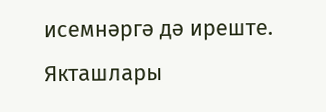исемнәргә дә иреште. Якташлары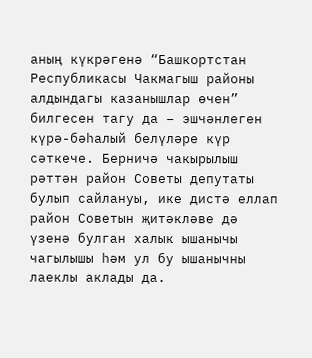аның күкрәгенә “Башкортстан Республикасы Чакмагыш районы алдындагы казанышлар өчен” билгесен тагу да – эшчәнлеген күрә-бәһалый белүләре күр сәткече. Берничә чакырылыш рәттән район Советы депутаты булып сайлануы, ике дистә еллап район Советын җитәкләве дә үзенә булган халык ышанычы чагылышы һәм ул бу ышанычны лаеклы аклады да.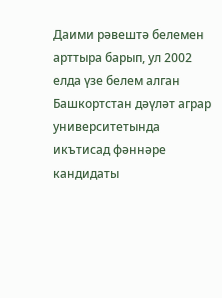Даими рәвештә белемен арттыра барып, ул 2002 елда үзе белем алган Башкортстан дәүләт аграр университетында икътисад фәннәре кандидаты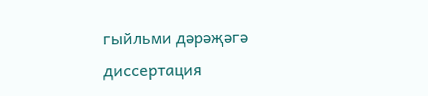гыйльми дәрәҗәгә диссертация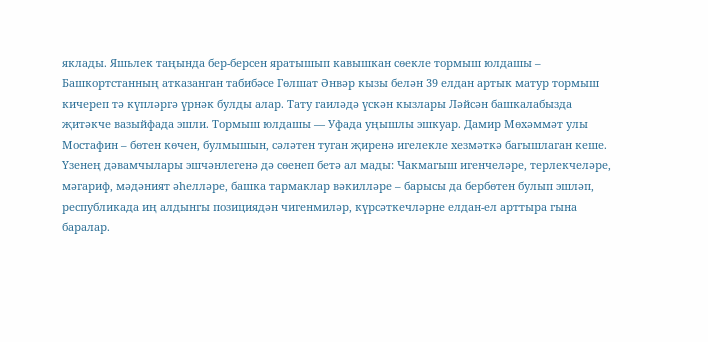яклады. Яшьлек таңында бер-берсен яратышып кавышкан сөекле тормыш юлдашы – Башкортстанның атказанган табибәсе Гөлшат Әнвәр кызы белән 39 елдан артык матур тормыш кичереп тә күпләргә үрнәк булды алар. Тату гаиләдә үскән кызлары Ләйсән башкалабызда җитәкче вазыйфада эшли. Тормыш юлдашы — Уфада уңышлы эшкуар. Дамир Мөхәммәт улы Мостафин – бөтен көчен, булмышын, сәләтен туган җиренә игелекле хезмәткә багышлаган кеше. Үзенең дәвамчылары эшчәнлегенә дә сөенеп бетә ал мады: Чакмагыш игенчеләре, терлекчеләре, мәгариф, мәдәният әһелләре, башка тармаклар вәкилләре – барысы да бербөтен булып эшләп, республикада иң алдынгы позициядән чигенмиләр, күрсәткечләрне елдан-ел арттыра гына баралар.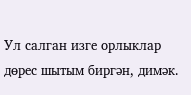Ул салган изге орлыклар дөрес шытым биргән, димәк.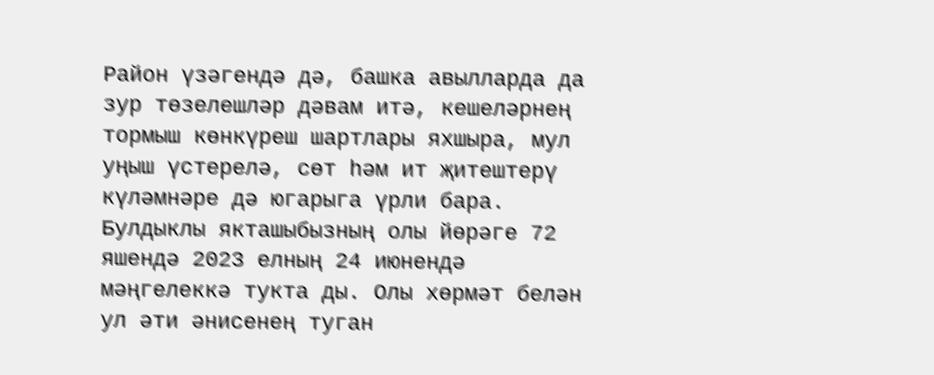Район үзәгендә дә, башка авылларда да зур төзелешләр дәвам итә, кешеләрнең тормыш көнкүреш шартлары яхшыра, мул уңыш үстерелә, сөт һәм ит җитештерү күләмнәре дә югарыга үрли бара. Булдыклы якташыбызның олы йөрәге 72 яшендә 2023 елның 24 июнендә мәңгелеккә тукта ды. Олы хөрмәт белән ул әти әнисенең туган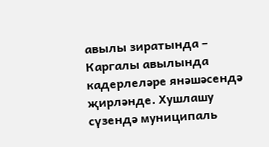авылы зиратында – Каргалы авылында кадерлеләре янәшәсендә җирләнде. Хушлашу сүзендә муниципаль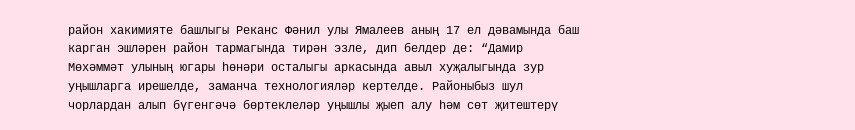район хакимияте башлыгы Реканс Фәнил улы Ямалеев аның 17 ел дәвамында баш карган эшләрен район тармагында тирән эзле, дип белдер де: “Дамир Мөхәммәт улының югары һөнәри осталыгы аркасында авыл хуҗалыгында зур уңышларга ирешелде, заманча технологияләр кертелде. Районыбыз шул чорлардан алып бүгенгәчә бөртеклеләр уңышлы җыеп алу һәм сөт җитештерү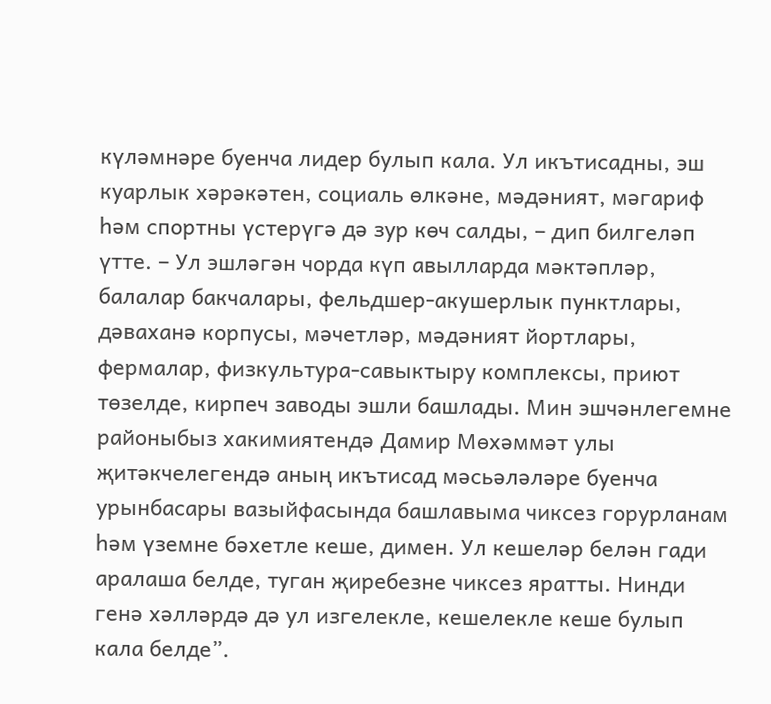күләмнәре буенча лидер булып кала. Ул икътисадны, эш куарлык хәрәкәтен, социаль өлкәне, мәдәният, мәгариф һәм спортны үстерүгә дә зур көч салды, – дип билгеләп үтте. – Ул эшләгән чорда күп авылларда мәктәпләр, балалар бакчалары, фельдшер-акушерлык пунктлары, дәваханә корпусы, мәчетләр, мәдәният йортлары, фермалар, физкультура-савыктыру комплексы, приют төзелде, кирпеч заводы эшли башлады. Мин эшчәнлегемне районыбыз хакимиятендә Дамир Мөхәммәт улы җитәкчелегендә аның икътисад мәсьәләләре буенча урынбасары вазыйфасында башлавыма чиксез горурланам һәм үземне бәхетле кеше, димен. Ул кешеләр белән гади аралаша белде, туган җиребезне чиксез яратты. Нинди генә хәлләрдә дә ул изгелекле, кешелекле кеше булып кала белде”.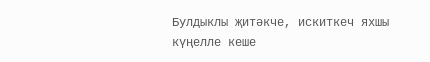Булдыклы җитәкче, искиткеч яхшы күңелле кеше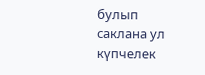булып саклана ул күпчелек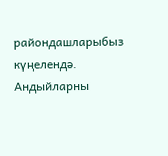райондашларыбыз күңелендә. Андыйларны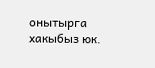онытырга хакыбыз юк.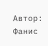Автор: Фанис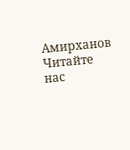Амирханов
Читайте нас